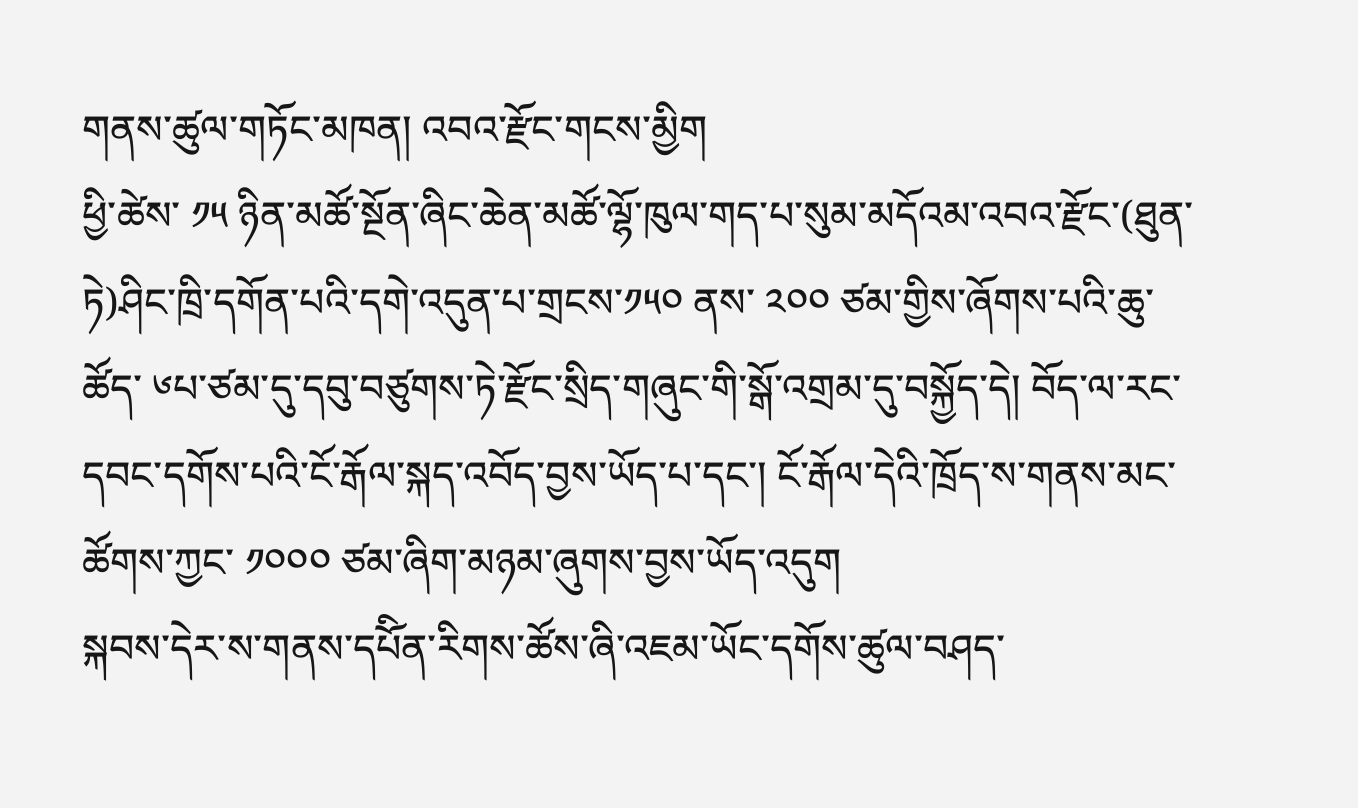གནས་ཚུལ་གཏོང་མཁན། འབའ་རྫོང་གངས་མྱིག
ཕྱི་ཚེས་ ༡༥ ཉིན་མཚོ་སྔོན་ཞིང་ཆེན་མཚོ་ལྷོ་ཁུལ་གད་པ་སུམ་མདོའམ་འབའ་རྫོང་(ཐུན་ཏེ)ཤིང་ཁྲི་དགོན་པའི་དགེ་འདུན་པ་གྲངས་༡༥༠ ནས་ ༢༠༠ ཙམ་གྱིས་ཞོགས་པའི་ཆུ་ཚོད་ ༦པ་ཙམ་དུ་དབུ་བཙུགས་ཏེ་རྫོང་སྲིད་གཞུང་གི་སྒོ་འགྲམ་དུ་བསྐྱོད་དེ། བོད་ལ་རང་དབང་དགོས་པའི་ངོ་རྒོལ་སྐད་འབོད་བྱས་ཡོད་པ་དང་། ངོ་རྒོལ་དེའི་ཁྲོད་ས་གནས་མང་ཚོགས་ཀྱང་ ༡༠༠༠ ཙམ་ཞིག་མཉམ་ཞུགས་བྱས་ཡོད་འདུག
སྐབས་དེར་ས་གནས་དཔོིན་རིགས་ཚོས་ཞི་འཇམ་ཡོང་དགོས་ཚུལ་བཤད་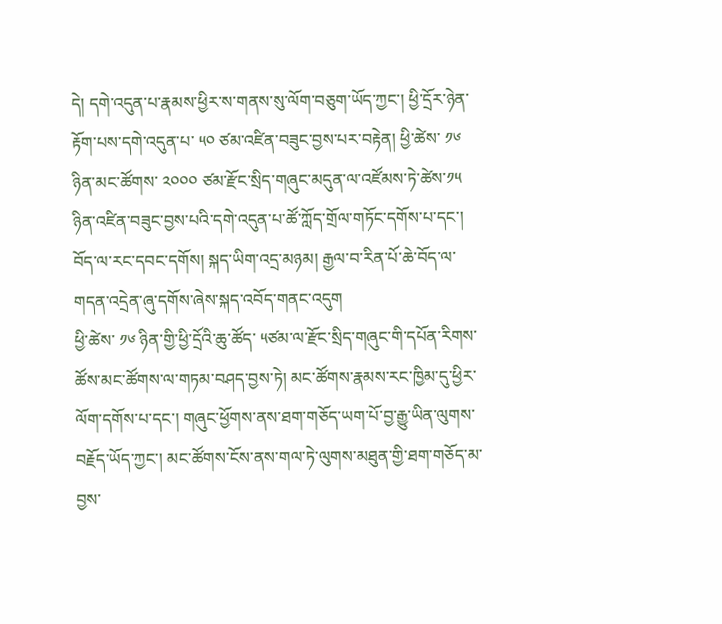དེ། དགེ་འདུན་པ་རྣམས་ཕྱིར་ས་གནས་སུ་ལོག་བཅུག་ཡོད་ཀྱང་། ཕྱི་དྲོར་ཉེན་རྟོག་པས་དགེ་འདུན་པ་ ༥༠ ཙམ་འཛིན་བཟུང་བྱས་པར་བརྟེན། ཕྱི་ཚེས་ ༡༦ ཉིན་མང་ཚོགས་ ༢༠༠༠ ཙམ་རྫོང་སྲིད་གཞུང་མདུན་ལ་འཛོམས་ཏེ་ཚེས་༡༥ ཉིན་འཛིན་བཟུང་བྱས་པའི་དགེ་འདུན་པ་ཚོ་ཀློད་གྲོལ་གཏོང་དགོས་པ་དང་། བོད་ལ་རང་དབང་དགོས། སྐད་ཡིག་འདྲ་མཉམ། རྒྱལ་བ་རིན་པོ་ཆེ་བོད་ལ་གདན་འདྲེན་ཞུ་དགོས་ཞེས་སྐད་འབོད་གནང་འདུག
ཕྱི་ཚེས་ ༡༦ ཉིན་གྱི་ཕྱི་དྲོའི་ཆུ་ཚོད་ ༥ཙམ་ལ་རྫོང་སྲིད་གཞུང་གི་དཔོན་རིགས་ཚོས་མང་ཚོགས་ལ་གཏམ་བཤད་བྱས་ཏེ། མང་ཚོགས་རྣམས་རང་ཁྱིམ་དུ་ཕྱིར་ལོག་དགོས་པ་དང་། གཞུང་ཕྱོགས་ནས་ཐག་གཅོད་ཡག་པོ་བྱ་རྒྱུ་ཡིན་ལུགས་བརྗོད་ཡོད་ཀྱང་། མང་ཚོགས་ངོས་ནས་གལ་ཏེ་ལུགས་མཐུན་གྱི་ཐག་གཅོད་མ་བྱས་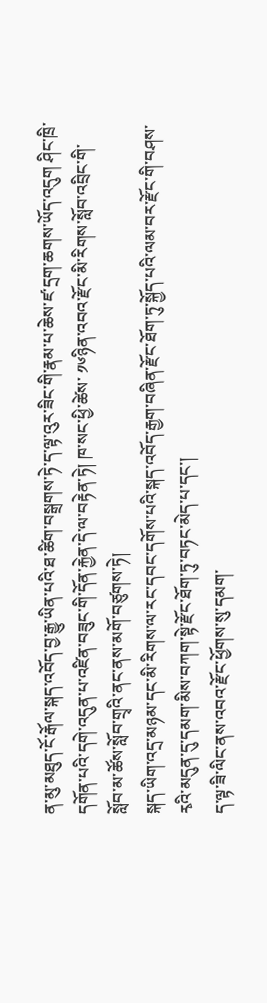ན་མུ་མཐུད་ངོ་རྒོལ་སྐད་འབོད་བྱ་རྒྱུ་ཡིན་པའི་ཐ་ཚིག་བསྒྲགས་ཏེ་ད་ལྟ་འུར་ཟིང་གི་རྣམ་པ་ཆེས་ཛ་དྲག་ཆགས་ཡོད་འདུག ཤིང་ཁྲི་དགོན་པའི་དགེ་འདུན་པ་འཛིན་བཟུང་གི་དོན་རྐྱེན་དེ་ལ་བརྟེན་ཏེ། ཁ་སང་ཕྱི་ཚེས་ ༡༦ཉིན་འབའ་རྫོང་མི་རིགས་སློབ་འབྲིང་གི་སློབ་མ་ཚོས་སློབ་གྲྭའི་ནང་ནས་མགོ་བཙུགས་ཏེ།
སྐད་ཡིག་འདྲ་མཉམ་དང་མི་རིགས་ལ་རང་དབང་དགོས་པའི་སྐད་འབོད་རྒྱག་བཞིན་རྫོང་ཐོག་ཏུ་སྐྱོད་པའི་ལམ་བར་རྫོང་གི་བཤས་རྭའི་མདུན་དུ་དམག་མིས་བཀག་སྟེ་རྫོང་ཐོག་ཏུ་བཏང་མེད་པ་དང་།
ད་ལྟ་ཟི་ལིང་ནས་འབའ་རྫོང་ཕྱོགས་སུ་དམག་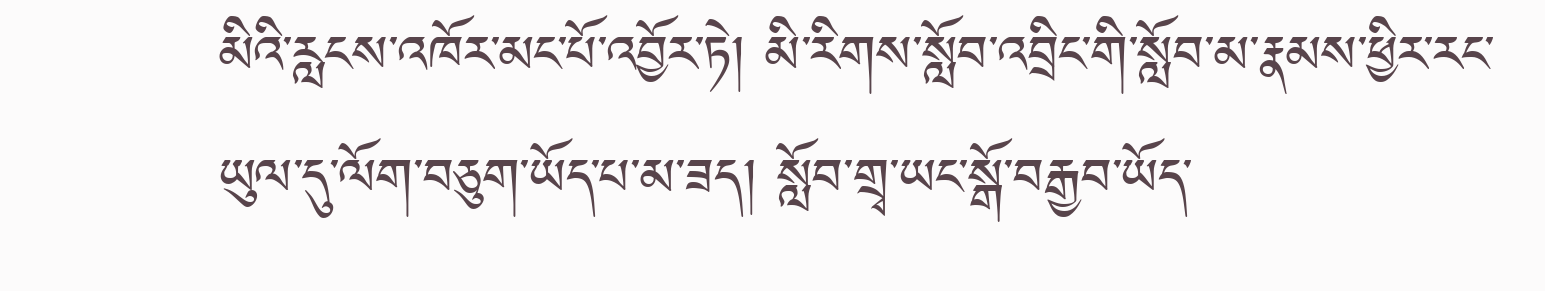མིའི་རླངས་འཁོར་མང་པོ་འབྱོར་ཏེ། མི་རིགས་སློབ་འབྲིང་གི་སློབ་མ་རྣམས་ཕྱིར་རང་ཡུལ་དུ་ལོག་བཅུག་ཡོད་པ་མ་ཟད། སློབ་གྲྭ་ཡང་སྒོ་བརྒྱབ་ཡོད་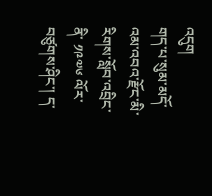འདུག
གད་པ་སུམ་མདོ་འམ་འབའ་རྫོང་མི་རིགས་སློབ་འབྲིང་ནི་ ༡༩༧༦ ལོར་བཙུགས་ཤིང་། ད་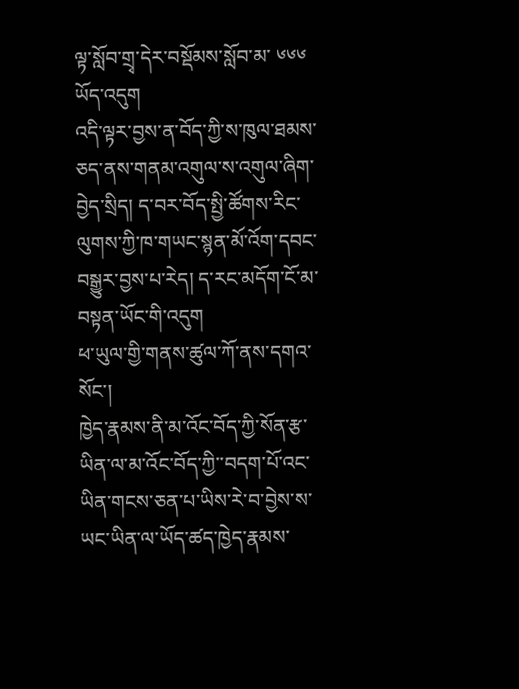ལྟ་སློབ་གྲྭ་དེར་བསྡོམས་སློབ་མ་ ༦༦༦ ཡོད་འདུག
འདི་ལྟར་བྱས་ན་བོད་ཀྱི་ས་ཁུལ་ཐམས་ཅད་ནས་གནམ་འགུལ་ས་འགུལ་ཞིག་བྱེད་སྲིད། ད་བར་བོད་སྤྱི་ཚོགས་རིང་ལུགས་ཀྱི་ཁ་གཡང་སྙན་མོ་འོག་དབང་བསྒྱུར་བྱས་པ་རེད། ད་རང་མདོག་ངོ་མ་བསྟན་ཡོང་གི་འདུག
ཕ་ཡུལ་གྱི་གནས་ཚུལ་ཀོ་ནས་དགའ་སོང་།
ཁྱེད་རྣམས་ནི་མ་འོང་བོད་ཀྱི་སོན་རྩ་ཡིན་ལ་མ་འོང་བོད་ཀྱི་་བདག་པོ་འང་ཡིན་གངས་ཅན་པ་ཡིས་རེ་བ་བྱེས་ས་ཡང་ཡིན་ལ་ཡོད་ཚད་ཁྱེད་རྣམས་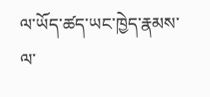ལ་ཡོད་ཚད་ཡང་ཁྱེད་རྣམས་ལ་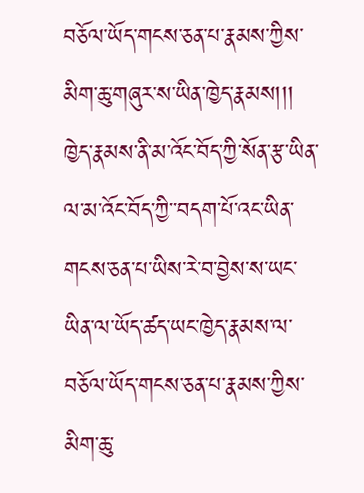བཅོལ་ཡོད་གངས་ཅན་པ་རྣམས་ཀྱིས་མིག་ཆུ་གཞུར་ས་ཡིན་ཁྱེད་རྣམས།།།
ཁྱེད་རྣམས་ནི་མ་འོང་བོད་ཀྱི་སོན་རྩ་ཡིན་ལ་མ་འོང་བོད་ཀྱི་་བདག་པོ་འང་ཡིན་གངས་ཅན་པ་ཡིས་རེ་བ་བྱེས་ས་ཡང་ཡིན་ལ་ཡོད་ཚད་ཡང་ཁྱེད་རྣམས་ལ་བཅོལ་ཡོད་གངས་ཅན་པ་རྣམས་ཀྱིས་མིག་ཆུ་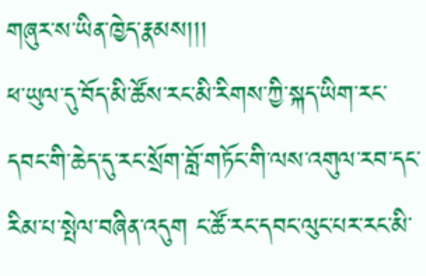གཞུར་ས་ཡིན་ཁྱེད་རྣམས།།།
ཕ་ཡུལ་དུ་བོད་མི་ཚོས་རང་མི་རིགས་ཀྱི་སྐད་ཡིག་རང་དབང་གི་ཆེད་དུ་རང་སྲོག་བློ་གཏོང་གི་ལས་འགུལ་རབ་དང་རིམ་པ་སྤེལ་བཞིན་འདུག ང་ཚོ་རང་དབང་ལུང་པར་རང་མི་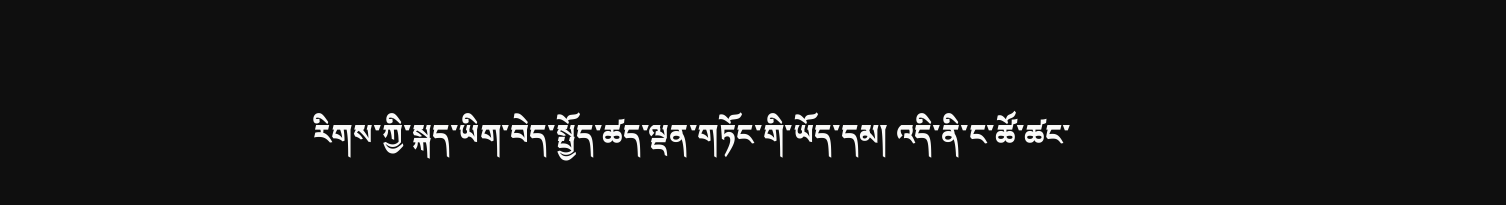རིགས་ཀྱི་སྐད་ཡིག་བེད་སྤྱོད་ཚད་ལྡན་གཏོང་གི་ཡོད་དམ། འདི་ནི་ང་ཚོ་ཚང་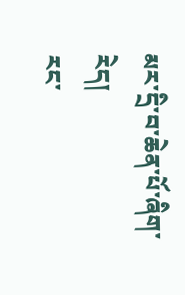མར་དྲི་བ་ཆེན་པོ་ཞིག་རེད།
རང་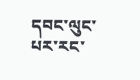དབང་ལུང་པར་རང་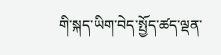གི་སྐད་ཡིག་བེད་སྤྱོད་ཚད་ལྡན་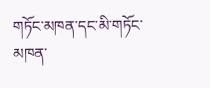གཏོང་མཁན་དང་མི་གཏོང་མཁན་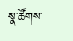སྣ་ཚོགས་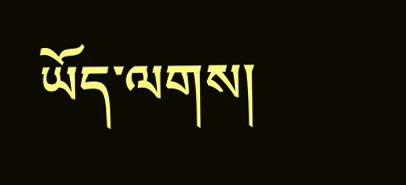ཡོད་ལགས།